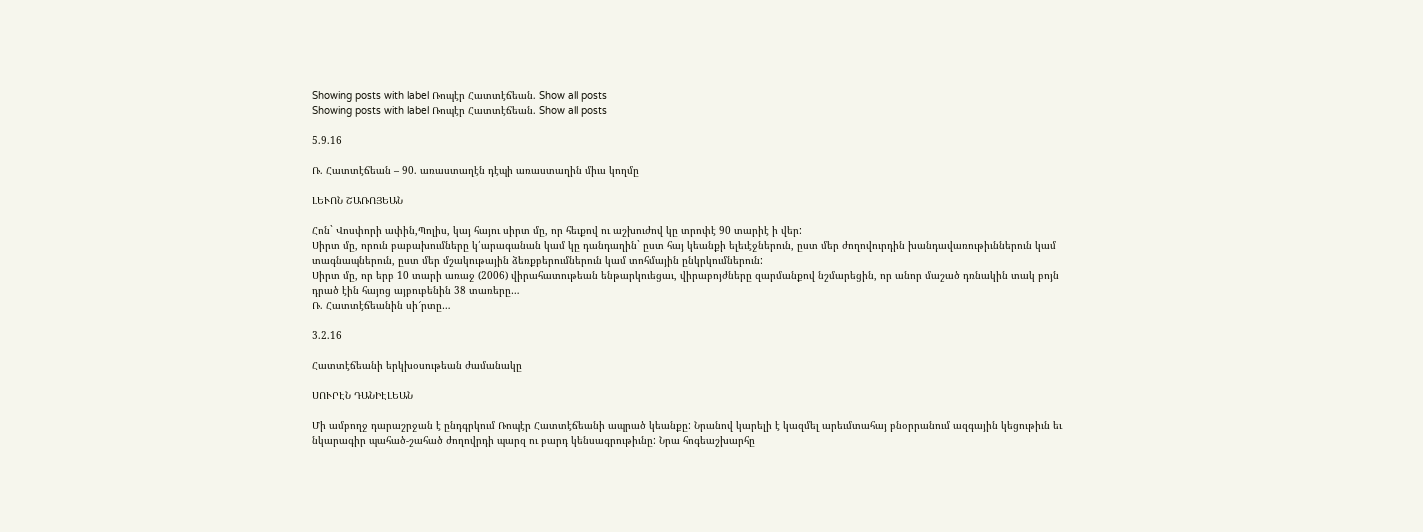Showing posts with label Ռոպէր Հատտէճեան. Show all posts
Showing posts with label Ռոպէր Հատտէճեան. Show all posts

5.9.16

Ռ. Հատտէճեան – 90. առաստաղէն դէպի առաստաղին միւս կողմը

ԼԵՒՈՆ ՇԱՌՈՅԵԱՆ

Հոն` Վոսփորի ափին,Պոլիս, կայ հայու սիրտ մը, որ հեւքով ու աշխուժով կը տրոփէ 90 տարիէ ի վեր:
Սիրտ մը, որուն բաբախումները կ՛արագանան կամ կը դանդաղին` ըստ հայ կեանքի ելեւէջներուն, ըստ մեր ժողովուրդին խանդավառութիւններուն կամ տագնապներուն, ըստ մեր մշակութային ձեռքբերումներուն կամ տոհմային ընկրկումներուն:
Սիրտ մը, որ երբ 10 տարի առաջ (2006) վիրահատութեան ենթարկուեցաւ, վիրաբոյժները զարմանքով նշմարեցին, որ անոր մաշած դռնակին տակ բոյն դրած էին հայոց այբուբենին 38 տառերը…
Ռ. Հատտէճեանին սի՜րտը…

3.2.16

Հատտէճեանի երկխօսութեան ժամանակը

ՍՈՒՐԷՆ ԴԱՆԻԷԼԵԱՆ

Մի ամբողջ դարաշրջան է ընդգրկում Ռոպէր Հատտէճեանի ապրած կեանքը: Նրանով կարելի է կազմել արեւմտահայ բնօրրանում ազգային կեցութիւն եւ նկարագիր պահած-շահած ժողովրդի պարզ ու բարդ կենսագրութիւնը: Նրա հոգեաշխարհը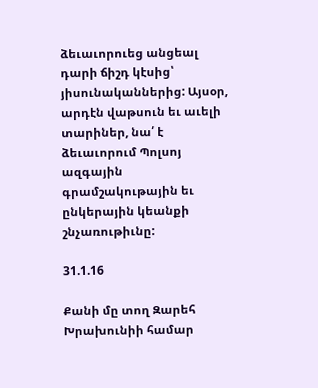ձեւաւորուեց անցեալ դարի ճիշդ կէսից՝ յիսունականներից: Այսօր, արդէն վաթսուն եւ աւելի տարիներ, նա՛ է ձեւաւորում Պոլսոյ ազգային գրամշակութային եւ ընկերային կեանքի շնչառութիւնը:

31.1.16

Քանի մը տող Զարեհ Խրախունիի համար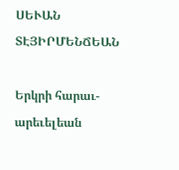ՍԵՒԱՆ ՏԷՅԻՐՄԵՆՃԵԱՆ

Երկրի հարաւ-արեւելեան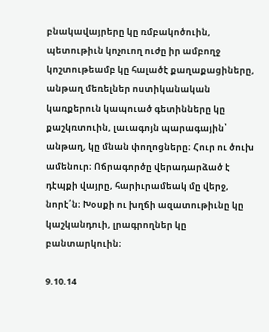բնակավայրերը կը ռմբակոծուին, պետութիւն կոչուող ուժը իր ամբողջ կոշտութեամբ կը հալածէ քաղաքացիները, անթաղ մեռելներ ոստիկանական կառքերուն կապուած գետինները կը քաշկռտուին, լաւագոյն պարագային՝ անթաղ, կը մնան փողոցները։ Հուր ու ծուխ ամենուր։ Ոճրագործը վերադարձած է դէպքի վայրը, հարիւրամեակ մը վերջ, նորէ՛ն։ Խօսքի ու խղճի ազատութիւնը կը կաշկանդուի, լրագրողներ կը բանտարկուին։

9.10.14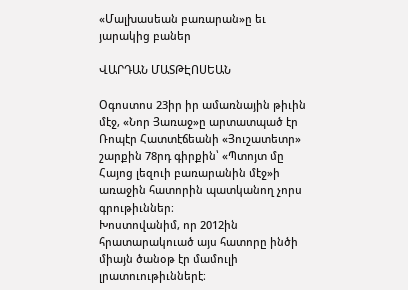«Մալխասեան բառարան»ը եւ յարակից բաներ

ՎԱՐԴԱՆ ՄԱՏԹԷՈՍԵԱՆ

Օգոստոս 23իր իր ամառնային թիւին մէջ, «Նոր Յառաջ»ը արտատպած էր Ռոպէր Հատտէճեանի «Յուշատետր» շարքին 78րդ գիրքին՝ «Պտոյտ մը Հայոց լեզուի բառարանին մէջ»ի առաջին հատորին պատկանող չորս գրութիւններ։
Խոստովանիմ, որ 2012ին հրատարակուած այս հատորը ինծի միայն ծանօթ էր մամուլի լրատուութիւններէ։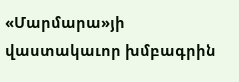«Մարմարա»յի վաստակաւոր խմբագրին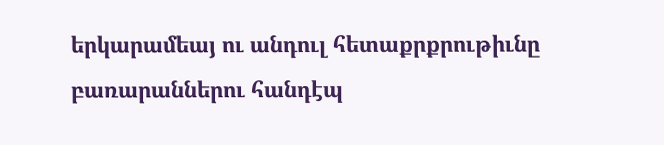երկարամեայ ու անդուլ հետաքրքրութիւնը բառարաններու հանդէպ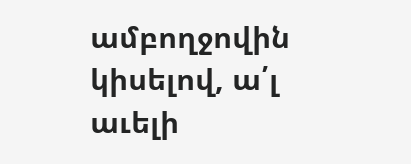ամբողջովին կիսելով, ա՛լ աւելի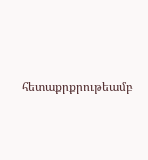հետաքրքրութեամբ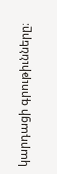կարդացի գրութիւնները։